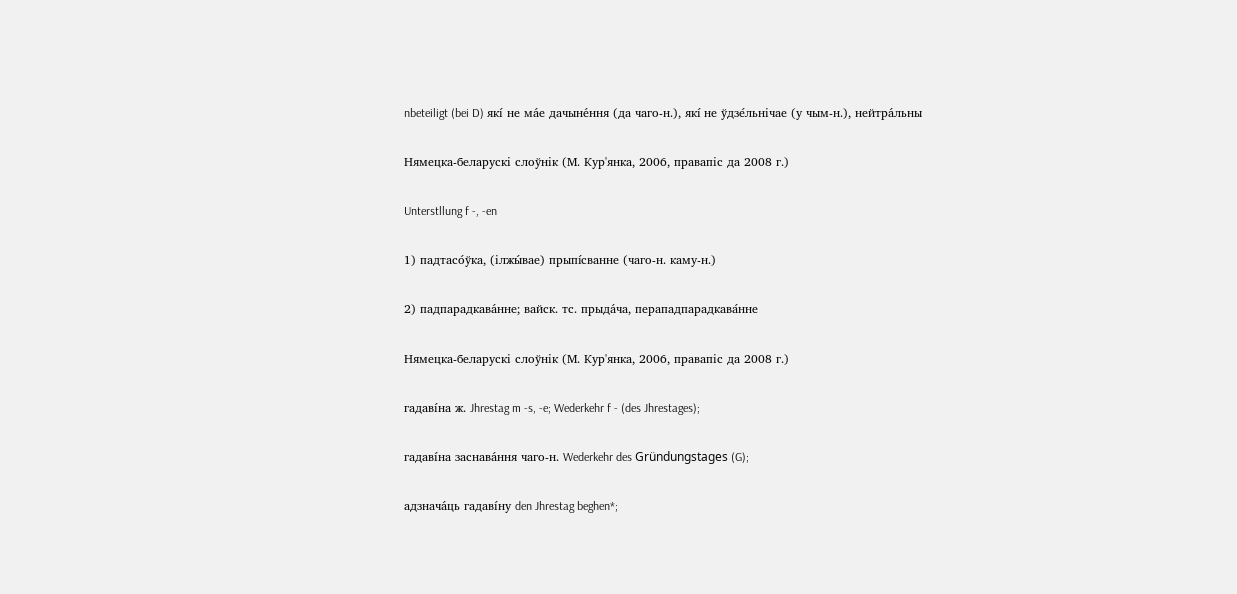nbeteiligt (bei D) які́ не ма́е дачыне́ння (да чаго-н.), які́ не ўдзе́льнічае (у чым-н.), нейтра́льны

Нямецка-беларускі слоўнік (М. Кур'янка, 2006, правапіс да 2008 г.)

Unterstllung f -, -en

1) падтасо́ўка, (ілжы́вае) прыпі́сванне (чаго-н. каму-н.)

2) падпарадкава́нне; вайск. тс. прыда́ча, перападпарадкава́нне

Нямецка-беларускі слоўнік (М. Кур'янка, 2006, правапіс да 2008 г.)

гадаві́на ж. Jhrestag m -s, -e; Wederkehr f - (des Jhrestages);

гадаві́на заснава́ння чаго-н. Wederkehr des Gründungstages (G);

адзнача́ць гадаві́ну den Jhrestag beghen*;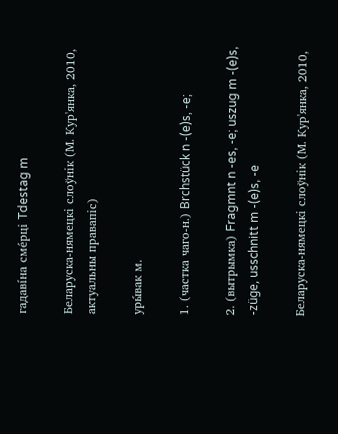гадаві́на сме́рці Tdestag m

Беларуска-нямецкі слоўнік (М. Кур'янка, 2010, актуальны правапіс)

уры́вак м.

1. (частка чаго-н.) Brchstück n -(e)s, -e;

2. (вытрымка) Fragmnt n -es, -e; uszug m -(e)s, -züge, usschnitt m -(e)s, -e

Беларуска-нямецкі слоўнік (М. Кур'янка, 2010,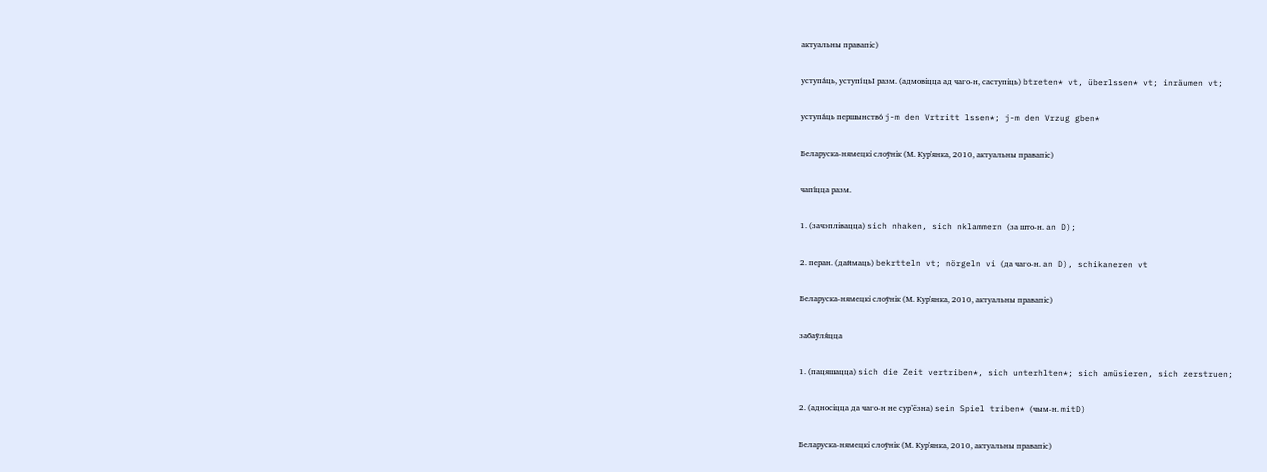актуальны правапіс)

уступа́ць, уступі́цьI разм. (адмовіцца ад чаго-н, саступіць) btreten* vt, überlssen* vt; inräumen vt;

уступа́ць першынство́ j-m den Vrtritt lssen*; j-m den Vrzug gben*

Беларуска-нямецкі слоўнік (М. Кур'янка, 2010, актуальны правапіс)

чапі́цца разм.

1. (зачэплівацца) sich nhaken, sich nklammern (за што-н. an D);

2. перан. (даймаць) bekrtteln vt; nörgeln vi (да чаго-н. an D), schikaneren vt

Беларуска-нямецкі слоўнік (М. Кур'янка, 2010, актуальны правапіс)

забаўля́цца

1. (пацяшацца) sich die Zeit vertriben*, sich unterhlten*; sich amüsieren, sich zerstruen;

2. (адносіцца да чаго-н не сур’ёзна) sein Spiel triben* (чым-н. mitD)

Беларуска-нямецкі слоўнік (М. Кур'янка, 2010, актуальны правапіс)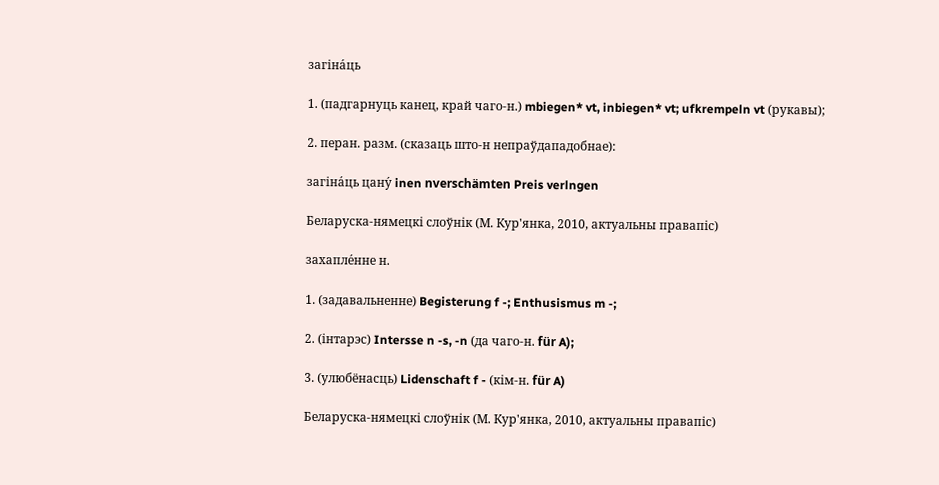загіна́ць

1. (падгарнуць канец, край чаго-н.) mbiegen* vt, inbiegen* vt; ufkrempeln vt (рукавы);

2. перан. разм. (сказаць што-н непраўдападобнае):

загіна́ць цану́ inen nverschämten Preis verlngen

Беларуска-нямецкі слоўнік (М. Кур'янка, 2010, актуальны правапіс)

захапле́нне н.

1. (задавальненне) Begisterung f -; Enthusismus m -;

2. (інтарэс) Intersse n -s, -n (да чаго-н. für A);

3. (улюбёнасць) Lidenschaft f - (кім-н. für A)

Беларуска-нямецкі слоўнік (М. Кур'янка, 2010, актуальны правапіс)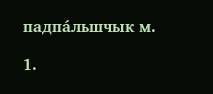падпа́льшчык м.

1.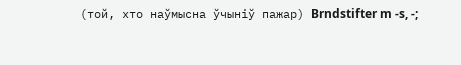(той, хто наўмысна ўчыніў пажар) Brndstifter m -s, -;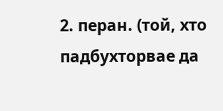2. перан. (той, хто падбухторвае да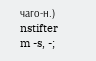чаго-н.) nstifter m -s, -;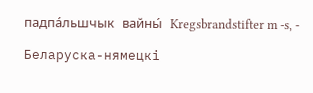падпа́льшчык вайны́ Kregsbrandstifter m -s, -

Беларуска-нямецкі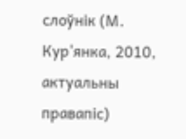слоўнік (М. Кур'янка, 2010, актуальны правапіс)